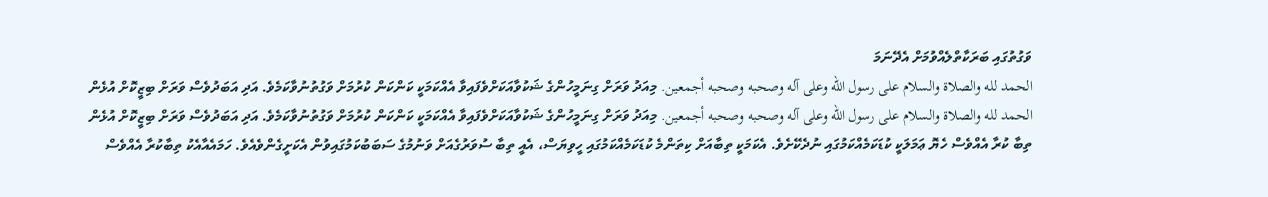ވަގުތުގައި ބަރަކާތްލެއްވުމަށް އެދޭނަމަ
الحمد لله والصلاة والسلام على رسول الله وعلى آله وصحبه وصحبه أجمعين. މިއަދު ވަރަށް ގިނަމީހުންގެ ޝަކުވާއަކަށްވެފައިވާ އެއްކަމަކީ ކަންކަން ކުރުމަށް ވަގުތުނުވާކަމެވެ. އަދި އަބަދުވެސް ވަރަށް ބިޒީކޮށް އުޅެން
الحمد لله والصلاة والسلام على رسول الله وعلى آله وصحبه وصحبه أجمعين. މިއަދު ވަރަށް ގިނަމީހުންގެ ޝަކުވާއަކަށްވެފައިވާ އެއްކަމަކީ ކަންކަން ކުރުމަށް ވަގުތުނުވާކަމެވެ. އަދި އަބަދުވެސް ވަރަށް ބިޒީކޮށް އުޅެން
ތިބާ ކުރާ އެއްވެސް ހެޔޮ ޢަމަލަކީ ކުޑަކަމެއްކަމުގައި ނުދެކޭށެވެ. އެކަމަކީ ތިބާއަށް ކިތަންމެ ކުޑަކަމެއްކަމުގައި ހީވިޔަސް، އެއީ ތިބާ ސުވަރުގެއަށް ވަނުމުގެ ސަބަބުކަމުގައިވުން އެކަށީގެންވެއެވެ. ހަމައެއާއެކު ތިބާކުރާ އެއްވެސް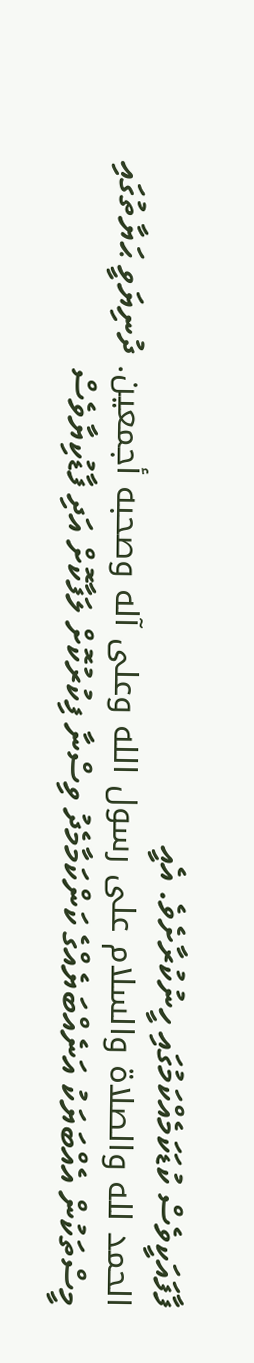ފާފައަކީވެސް ކުޑަކަމެއްކަމުގައި ހީނުކުރާށެވެ. އެއީ
الحمد لله والصلاة والسلام على رسول الله وعلى آله وصحبه أجمعين. ދުނިޔަވީ ޙަޔާތުގައި މީސްތަކުން އެއްބަޔަކު އަނެއްބަޔެއްގެ ކަންކަމާމެދު ވިސްނާ ފިކުރުކޮށް ލަފާކޮށް އަދި ފާޑުކިޔާވެސް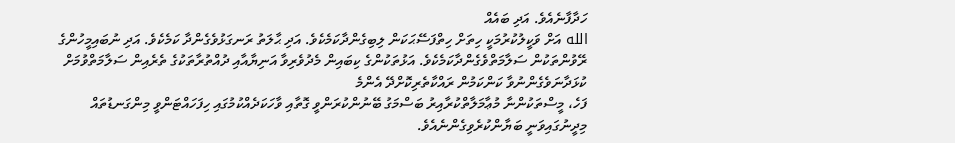ހަދާފާނެއެވެ. އަދި ބައެއް
الله އަށް ވަކީލުކުރުމަކީ ހިތަށް ހިތްފަސޭޙަކަން ލިބިގެންދާކަމެކެވެ. އަދި ޙާލަތު ރަނގަޅުވެގެންދާ ކަމެކެވެ. އަދި ނުބައިމީހުންގެ ރޭވުންތަކުން ސަލާމަތްވެގެންދާކަމެކެވެ. އަޅުތަކުންގެ ކިބައިން މެދުވެރިވާ އަނިޔާއާއި ދުއްތުރާތަކުގެ ތެރެއިން ސަލާމަތްވުމަށް ކުޅަދާނަވެގެންނުވާ ކަންކަމުން ރައްކާތެރިކޮށްދޭ އެންމެ
ފަހެ، މީސްތަކުންނާ މުޢާމަލާތްކުރާއިރު ބަސްމަގު ބޭނުންކުރަންވީ ގޮތާއި ވާހަކަދެއްކުމުގައި ހިފަހައްޓަންވީ މިންގަނޑުތައް މިދީނުގައިވަނީ ބަޔާންކުރެވިގެންނެއެވެ.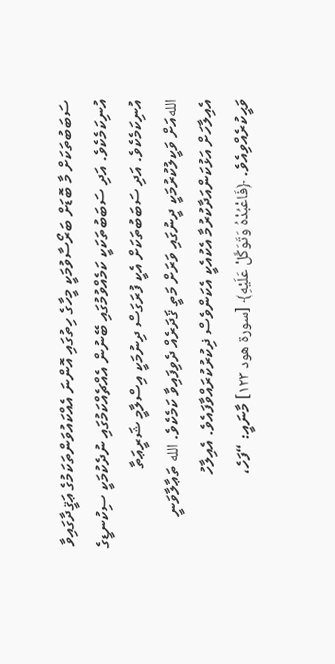ސަބަބުތަކަށް މާ ބޮޑަށް ބަރޯސާވުމަކީ މީހާގެ ހިތުގައި އޮންނަ އެއްކައުވަންތަކަމުގެ ޢަޤީދާގައިވާ އުނިކަމެކެވެ. އަދި ސަބަބުތަކަކީ ކަމެއްވުމުގައި ބޭނުން އެއްޗެއްކަމުގައި ނުދެކުމަކީ ސިކުނޑީގެ އުނިކަމެކެވެ. އަދި ސަބަބުތަކަށް އެކީ ފުރަގަސް ދިނުމަކީ އިސްލާމީ ޝަރީޢަތާ
اللهއަށް ވަކީލުކުރުމަކީ ދީނުގައި ވަރަށް މަތީ ޤަދަރެއް ދެވިފައިވާ ކަމެކެވެ. الله ތަޢާލާވަނީ އެއިލާހަށް އަޅުކަންއަދާކުރުމާ އެކުއެކީ އެކަންވެސް ޛިކުރުކުރައްވާފައެވެ. އެއިލާހު ވަޙީކުރެއްވިއެވެ. ﴿فَاعْبُدْهُ وَتَوَكَّلْ عَلَيْهِ﴾ [سورة هود ١٢٣] މާނައީ: “ފަހެ،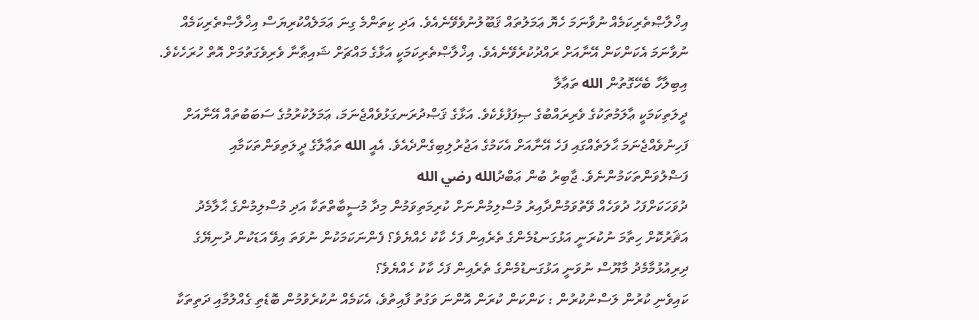އިޚްލާޞްތެރިކަމެއް ނުވާނަމަ ހެޔޮ ޢަމަލުތައް ޤަބޫލުނުވެވޭނެއެވެ. އަދި ކިތަންމެ ގިނަ ޢަމަލެއްކުރިޔަސް އިޚްލާޞްތެރިކަމެއް ނުވާނަމަ އެކަންކަން އޭނާއަށް ރައްދުކުރެވޭނެއެވެ. އިޚްލާޞްތެރިކަމަކީ އަޅާގެ މައްޗަށް ޝައިޠާނާ ވެރިވެގަތުމަށް އޮތް ހުރަހެކެވެ. އިބިލާހާ ބެހޭގޮތުން الله ތަޢާލާ
ދީލަތިކަމަކީ ޢާލަމުތަކުގެ ވެރިރައްބުގެ ޞިފަފުޅެކެވެ. އަޅާގެ ޤަޞްދުރަނގަޅުވެއްޖެނަމަ، ޢަމަލުކުރުމުގެ ސަބަބުތައް އޭނާއަށް ފަހިނުވެއްޖެނަމަ ޙާލަތެއްގައި ފަހެ އޭނާއަށް އެކަމުގެ އަޖުރުލިބިގެންދެއެވެ. އެއީ الله ތަޢާލާގެ ދީލަތިވަންތަކަމާއި ފަޟްލުވަންތަކަމުންނެވެ. ޖާބިރު ބުން ޢަބްދުالله رضي الله
ދުވަހަކަށްފަހު ދުވަހެއް ވޭތުވަމުންދާއިރު މުސްލިމުންނަށް ކުރިމަތިވަމުން މިދާ މުސީބާތްތަކާ އަދި މުސްލިމުންގެ ޙާލާމެދު އަޘަރުކޮށް ހިތާމަ ނުކުރަނީ އަޅުގަނޑުމެންގެ ތެރެއިން ފަހެ ކާކު ހެއްޔެވެ؟ ފެންނަކަމަކުން ނުވަތަ އިވޭ އަޑަކުން ދުނިޔޭގެ ދިރިއުޅުމާމެދު މާޔޫސް ނުވަނީ އަޅުގަނޑުމެންގެ ތެރެއިން ފަހެ ކާކު ހެއްޔެވެ؟
ކައިވެނި ކުރުން ލަސްނުކުރުން : ކަންކަން ކުރަން އޮންނަ ވަގުތު ފާއިތުވެ، އެކަމެއް ނުކުރެވުމުން ބޮޑެތި ގެއްލުމާއި ދަތިތަކާ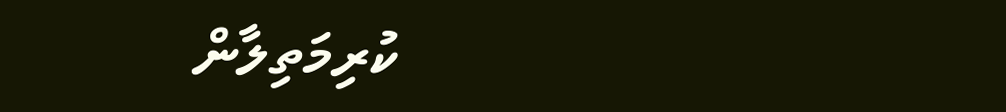ކުރިމަތިލާން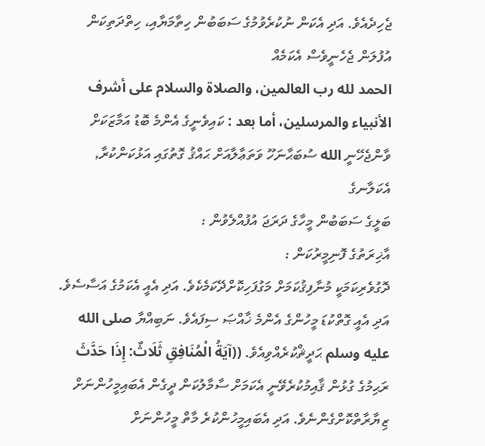ޖެހިދެއެވެ. އަދި އެކަން ނުކުރެވުމުގެ ސަބަބުން ހިތާމަޔާއި، ހިތްދަތިކަން އުފުލަން ޖެހެނީވެސް އެކަމެއް
الحمد لله رب العالمين، والصلاة والسلام على أشرف الأنبياء والمرسلين، أما بعد : ކައިވެނީގެ އެންމެ ބޮޑު އަމާޒަކަށް ވާންޖެހޭނީ الله ސުބަޙާނަހޫ ވަތަޢާލާއަށް ޙައްޤު ގޮތުގައި އަޅުކަންކުރާ, އެކަލާނގެ
ބަލީގެ ސަބަބުން މީހާގެ ދަރަޖަ އުފުއްލެވުން :
އާޚިރަތުގެ ފޮނިމީރުކަން :
ދޮގުވެރިކަމަކީ މުނާފިޤުކަމަށް މަގުފަހިކޮށްދޭކަމެކެވެ. އަދި އެއީ އެކަމުގެ އަސާސެވެ. އަދި އެއީ ގޮތްކުޑަ މީހުންގެ އެންމެ ޚާއްޞަ ސިފައެވެ. ނަބިއްޔާ صلى الله عليه وسلم ޙަދީޘްކުރެއްވިއެވެ. ((آيَةُ الْمُنَافِقِ ثَلَاثٌ: إِذَا حَدَّثَ
ރަޙިމުގެ ގުޅުން ޤާއިމުކުރެވޭނީ އެކަމަށް ސާމާލުކަން ދީގެން އެބައިމީހުންނަށް ޒިޔާރާތްކޮށްގެންނެވެ. އަދި އެބައިމީހުންކުރެ މާތް މީހުންނަށް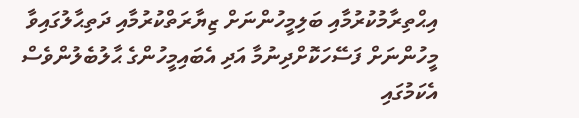އިޙްތިރާމުކުރުމާއި ބަލިމީހުންނަށް ޒިޔާރަތްކުރުމާއި ދަތިޙާލުގައިވާ މީހުންނަށް ފަސޭހަކޮށްދިނުމާ އަދި އެބައިމީހުންގެ ޙާލުބެލުންވެސް އެކަމުގައި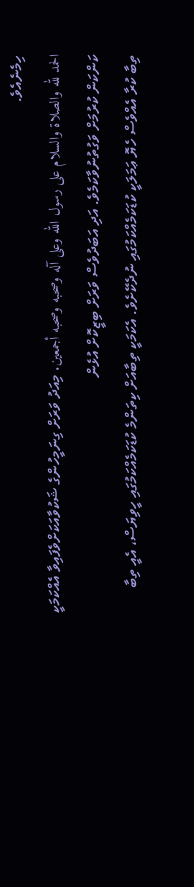ހިމެނެއެވެ.
الحمد لله والصلاة والسلام على رسول الله وعلى آله وصحبه وصحبه أجمعين. މިއަދު ވަރަށް ގިނަމީހުންގެ ޝަކުވާއަކަށްވެފައިވާ އެއްކަމަކީ ކަންކަން ކުރުމަށް ވަގުތުނުވާކަމެވެ. އަދި އަބަދުވެސް ވަރަށް ބިޒީކޮށް އުޅެން
ތިބާ ކުރާ އެއްވެސް ހެޔޮ ޢަމަލަކީ ކުޑަކަމެއްކަމުގައި ނުދެކޭށެވެ. އެކަމަކީ ތިބާއަށް ކިތަންމެ ކުޑަކަމެއްކަމުގައި ހީވިޔަސް، އެއީ ތިބާ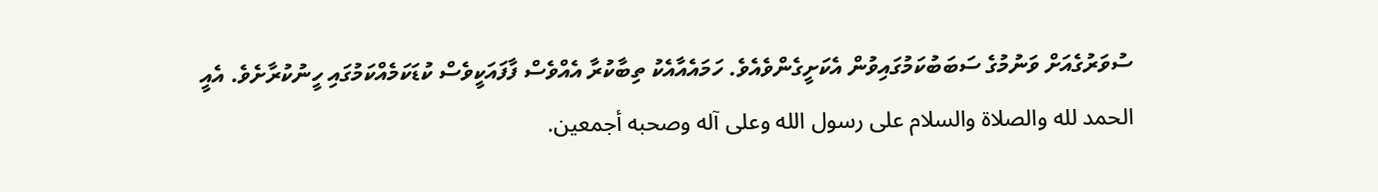ސުވަރުގެއަށް ވަނުމުގެ ސަބަބުކަމުގައިވުން އެކަށީގެންވެއެވެ. ހަމައެއާއެކު ތިބާކުރާ އެއްވެސް ފާފައަކީވެސް ކުޑަކަމެއްކަމުގައި ހީނުކުރާށެވެ. އެއީ
الحمد لله والصلاة والسلام على رسول الله وعلى آله وصحبه أجمعين.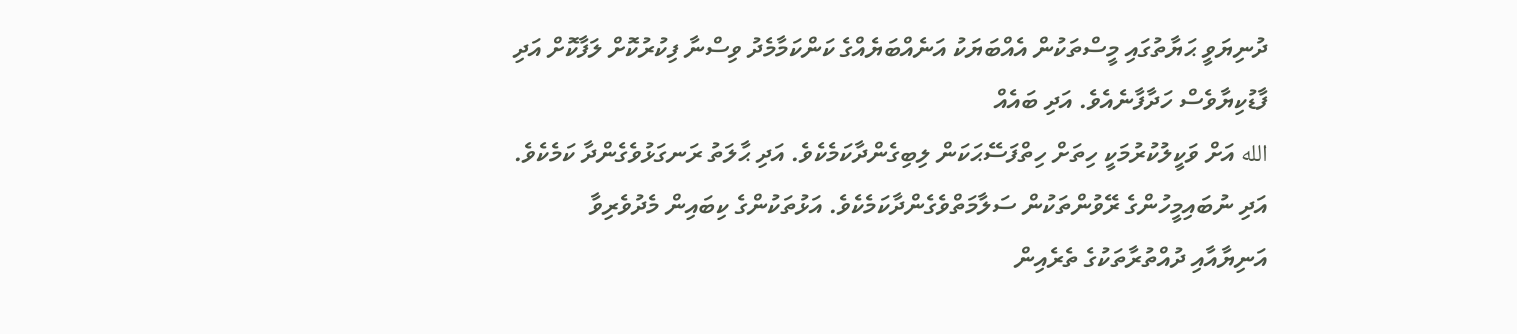ދުނިޔަވީ ޙަޔާތުގައި މީސްތަކުން އެއްބަޔަކު އަނެއްބަޔެއްގެ ކަންކަމާމެދު ވިސްނާ ފިކުރުކޮށް ލަފާކޮށް އަދި ފާޑުކިޔާވެސް ހަދާފާނެއެވެ. އަދި ބައެއް
الله އަށް ވަކީލުކުރުމަކީ ހިތަށް ހިތްފަސޭޙަކަން ލިބިގެންދާކަމެކެވެ. އަދި ޙާލަތު ރަނގަޅުވެގެންދާ ކަމެކެވެ. އަދި ނުބައިމީހުންގެ ރޭވުންތަކުން ސަލާމަތްވެގެންދާކަމެކެވެ. އަޅުތަކުންގެ ކިބައިން މެދުވެރިވާ އަނިޔާއާއި ދުއްތުރާތަކުގެ ތެރެއިން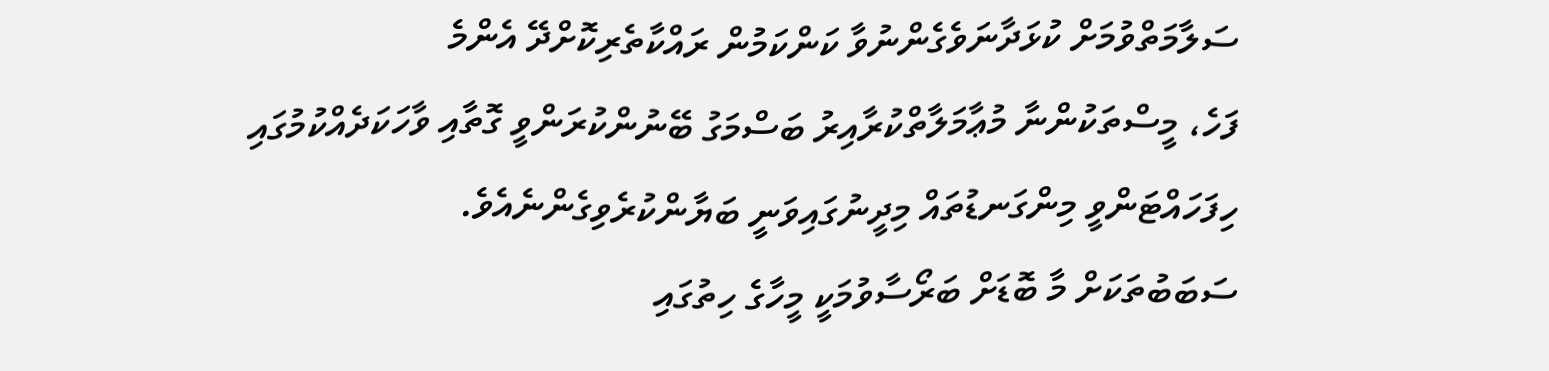ސަލާމަތްވުމަށް ކުޅަދާނަވެގެންނުވާ ކަންކަމުން ރައްކާތެރިކޮށްދޭ އެންމެ
ފަހެ، މީސްތަކުންނާ މުޢާމަލާތްކުރާއިރު ބަސްމަގު ބޭނުންކުރަންވީ ގޮތާއި ވާހަކަދެއްކުމުގައި ހިފަހައްޓަންވީ މިންގަނޑުތައް މިދީނުގައިވަނީ ބަޔާންކުރެވިގެންނެއެވެ.
ސަބަބުތަކަށް މާ ބޮޑަށް ބަރޯސާވުމަކީ މީހާގެ ހިތުގައި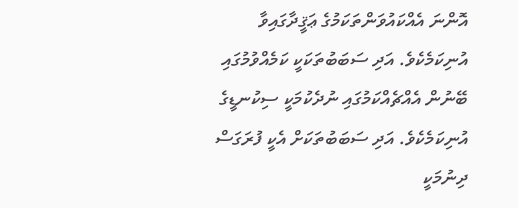އޮންނަ އެއްކައުވަންތަކަމުގެ ޢަޤީދާގައިވާ އުނިކަމެކެވެ. އަދި ސަބަބުތަކަކީ ކަމެއްވުމުގައި ބޭނުން އެއްޗެއްކަމުގައި ނުދެކުމަކީ ސިކުނޑީގެ އުނިކަމެކެވެ. އަދި ސަބަބުތަކަށް އެކީ ފުރަގަސް ދިނުމަކީ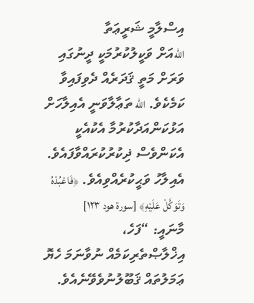އިސްލާމީ ޝަރީޢަތާ
اللهއަށް ވަކީލުކުރުމަކީ ދީނުގައި ވަރަށް މަތީ ޤަދަރެއް ދެވިފައިވާ ކަމެކެވެ. الله ތަޢާލާވަނީ އެއިލާހަށް އަޅުކަންއަދާކުރުމާ އެކުއެކީ އެކަންވެސް ޛިކުރުކުރައްވާފައެވެ. އެއިލާހު ވަޙީކުރެއްވިއެވެ. ﴿فَاعْبُدْهُ وَتَوَكَّلْ عَلَيْهِ﴾ [سورة هود ١٢٣] މާނައީ: “ފަހެ،
އިޚްލާޞްތެރިކަމެއް ނުވާނަމަ ހެޔޮ ޢަމަލުތައް ޤަބޫލުނުވެވޭނެއެވެ.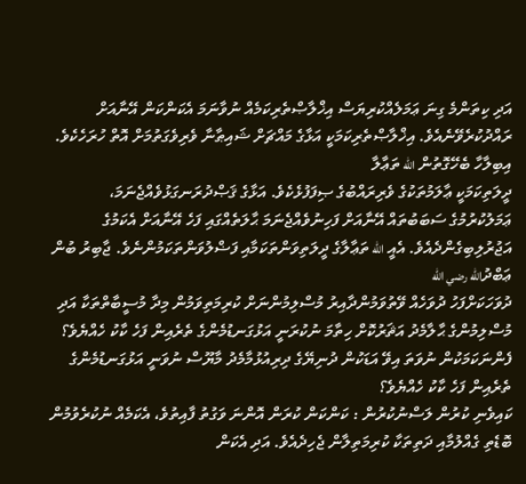އަދި ކިތަންމެ ގިނަ ޢަމަލެއްކުރިޔަސް އިޚްލާޞްތެރިކަމެއް ނުވާނަމަ އެކަންކަން އޭނާއަށް ރައްދުކުރެވޭނެއެވެ. އިޚްލާޞްތެރިކަމަކީ އަޅާގެ މައްޗަށް ޝައިޠާނާ ވެރިވެގަތުމަށް އޮތް ހުރަހެކެވެ. އިބިލާހާ ބެހޭގޮތުން الله ތަޢާލާ
ދީލަތިކަމަކީ ޢާލަމުތަކުގެ ވެރިރައްބުގެ ޞިފަފުޅެކެވެ. އަޅާގެ ޤަޞްދުރަނގަޅުވެއްޖެނަމަ، ޢަމަލުކުރުމުގެ ސަބަބުތައް އޭނާއަށް ފަހިނުވެއްޖެނަމަ ޙާލަތެއްގައި ފަހެ އޭނާއަށް އެކަމުގެ އަޖުރުލިބިގެންދެއެވެ. އެއީ الله ތަޢާލާގެ ދީލަތިވަންތަކަމާއި ފަޟްލުވަންތަކަމުންނެވެ. ޖާބިރު ބުން ޢަބްދުالله رضي الله
ދުވަހަކަށްފަހު ދުވަހެއް ވޭތުވަމުންދާއިރު މުސްލިމުންނަށް ކުރިމަތިވަމުން މިދާ މުސީބާތްތަކާ އަދި މުސްލިމުންގެ ޙާލާމެދު އަޘަރުކޮށް ހިތާމަ ނުކުރަނީ އަޅުގަނޑުމެންގެ ތެރެއިން ފަހެ ކާކު ހެއްޔެވެ؟ ފެންނަކަމަކުން ނުވަތަ އިވޭ އަޑަކުން ދުނިޔޭގެ ދިރިއުޅުމާމެދު މާޔޫސް ނުވަނީ އަޅުގަނޑުމެންގެ ތެރެއިން ފަހެ ކާކު ހެއްޔެވެ؟
ކައިވެނި ކުރުން ލަސްނުކުރުން : ކަންކަން ކުރަން އޮންނަ ވަގުތު ފާއިތުވެ، އެކަމެއް ނުކުރެވުމުން ބޮޑެތި ގެއްލުމާއި ދަތިތަކާ ކުރިމަތިލާން ޖެހިދެއެވެ. އަދި އެކަން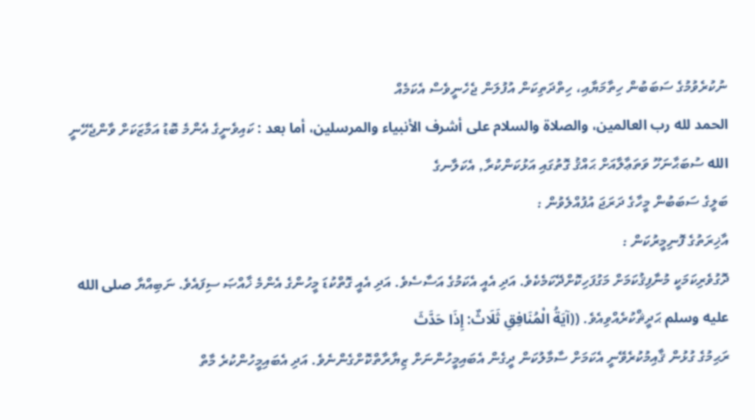ނުކުރެވުމުގެ ސަބަބުން ހިތާމަޔާއި، ހިތްދަތިކަން އުފުލަން ޖެހެނީވެސް އެކަމެއް
الحمد لله رب العالمين، والصلاة والسلام على أشرف الأنبياء والمرسلين، أما بعد : ކައިވެނީގެ އެންމެ ބޮޑު އަމާޒަކަށް ވާންޖެހޭނީ الله ސުބަޙާނަހޫ ވަތަޢާލާއަށް ޙައްޤު ގޮތުގައި އަޅުކަންކުރާ, އެކަލާނގެ
ބަލީގެ ސަބަބުން މީހާގެ ދަރަޖަ އުފުއްލެވުން :
އާޚިރަތުގެ ފޮނިމީރުކަން :
ދޮގުވެރިކަމަކީ މުނާފިޤުކަމަށް މަގުފަހިކޮށްދޭކަމެކެވެ. އަދި އެއީ އެކަމުގެ އަސާސެވެ. އަދި އެއީ ގޮތްކުޑަ މީހުންގެ އެންމެ ޚާއްޞަ ސިފައެވެ. ނަބިއްޔާ صلى الله عليه وسلم ޙަދީޘްކުރެއްވިއެވެ. ((آيَةُ الْمُنَافِقِ ثَلَاثٌ: إِذَا حَدَّثَ
ރަޙިމުގެ ގުޅުން ޤާއިމުކުރެވޭނީ އެކަމަށް ސާމާލުކަން ދީގެން އެބައިމީހުންނަށް ޒިޔާރާތްކޮށްގެންނެވެ. އަދި އެބައިމީހުންކުރެ މާތް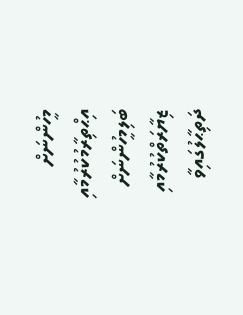މީހުންނަށް އިޙްތިރާމުކުރުމާއި ބަލިމީހުންނަށް ޒިޔާރަތްކުރުމާއި ދަތިޙާލުގައިވާ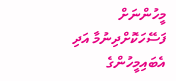މީހުންނަށް ފަސޭހަކޮށްދިނުމާ އަދި އެބައިމީހުންގެ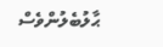ޙާލުބެލުންވެސް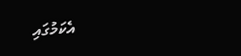އެކަމުގައި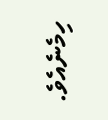ހިމެނެއެވެ.